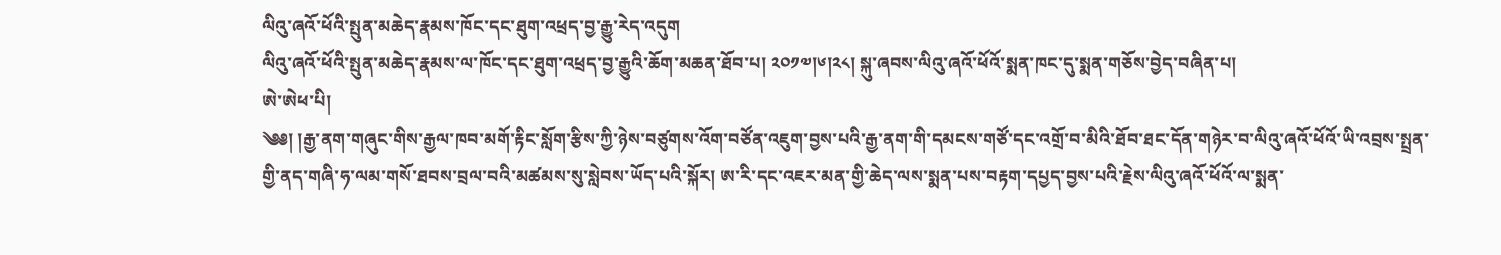ལིའུ་ཞའོ་ཕོའི་སྤུན་མཆེད་རྣམས་ཁོང་དང་ཐུག་འཕྲད་བྱ་རྒྱུ་རེད་འདུག
ལིའུ་ཞའོ་ཕོའི་སྤུན་མཆེད་རྣམས་ལ་ཁོང་དང་ཐུག་འཕྲད་བྱ་རྒྱུའི་ཆོག་མཆན་ཐོབ་པ། ༢༠༡༧།༦།༢༨། སྐུ་ཞབས་ལིའུ་ཞའོ་ཕོའོ་སྨན་ཁང་དུ་སྨན་གཅོས་བྱེད་བཞིན་པ།
ཨེ་ཨེཕ་པི།
༄༅། །རྒྱ་ནག་གཞུང་གིས་རྒྱལ་ཁབ་མགོ་རྟིང་སློག་རྩིས་ཀྱི་ཉེས་བཙུགས་འོག་བཙོན་འཇུག་བྱས་པའི་རྒྱ་ནག་གི་དམངས་གཙོ་དང་འགྲོ་བ་མིའི་ཐོབ་ཐང་དོན་གཉེར་བ་ལིའུ་ཞའོ་ཕོའོ་ཡི་འབྲས་སྤྲན་གྱི་ནད་གཞི་ཧ་ལམ་གསོ་ཐབས་བྲལ་བའི་མཚམས་སུ་སླེབས་ཡོད་པའི་སྐོར། ཨ་རི་དང་འཇར་མན་གྱི་ཆེད་ལས་སྨན་པས་བརྟག་དཔྱད་བྱས་པའི་རྗེས་ལིའུ་ཞའོ་ཕོའོ་ལ་སྨན་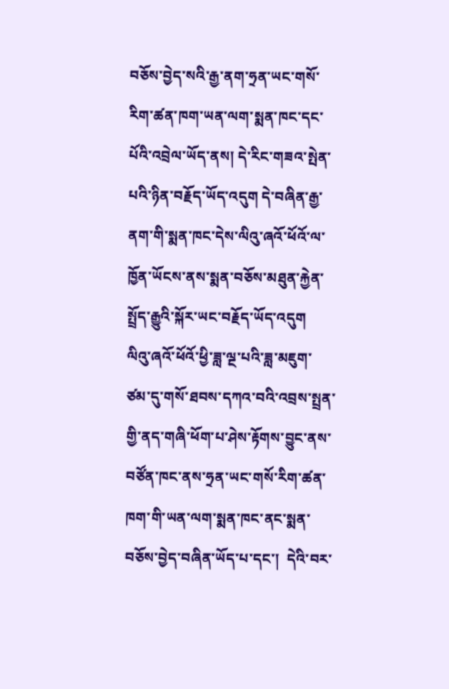བཅོས་བྱེད་སའི་རྒྱ་ནག་ཧྲན་ཡང་གསོ་རིག་ཚན་ཁག་ཡན་ལག་སྨན་ཁང་དང་པོའི་འབྲེལ་ཡོད་ནས། དེ་རིང་གཟའ་སྤེན་པའི་ཉིན་བརྗོད་ཡོད་འདུག དེ་བཞིན་རྒྱ་ནག་གི་སྨན་ཁང་དེས་ལིའུ་ཞའོ་ཕོའོ་ལ་ཁྱོན་ཡོངས་ནས་སྨན་བཅོས་མཐུན་རྐྱེན་སྤྲོད་རྒྱུའི་སྐོར་ཡང་བརྗོད་ཡོད་འདུག   ལིའུ་ཞའོ་ཕོའོ་ཕྱི་ཟླ་ལྔ་པའི་ཟླ་མཇུག་ཙམ་དུ་གསོ་ཐབས་དཀའ་བའི་འབྲས་སྤྲན་གྱི་ནད་གཞི་ཕོག་པ་ཤེས་རྟོགས་བྱུང་ནས་ བཙོན་ཁང་ནས་ཧྲན་ཡང་གསོ་རིག་ཚན་ཁག་གི་ཡན་ལག་སྨན་ཁང་ནང་སྨན་བཅོས་བྱེད་བཞིན་ཡོད་པ་དང་།  དེའི་བར་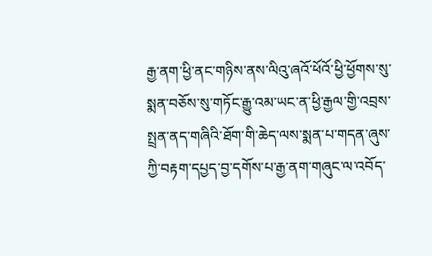རྒྱ་ནག་ཕྱི་ནང་གཉིས་ནས་ལིའུ་ཞའོ་ཕོའོ་ཕྱི་ཕྱོགས་སུ་སྨན་བཅོས་སུ་གཏོང་རྒྱུ་འམ་ཡང་ན་ཕྱི་རྒྱལ་གྱི་འབྲས་སྤྲན་ནད་གཞིའི་ཐོག་གི་ཆེད་ལས་སྨན་པ་གདན་ཞུས་ཀྱི་བརྟག་དཔྱད་བྱ་དགོས་པ་རྒྱ་ནག་གཞུང་ལ་འབོད་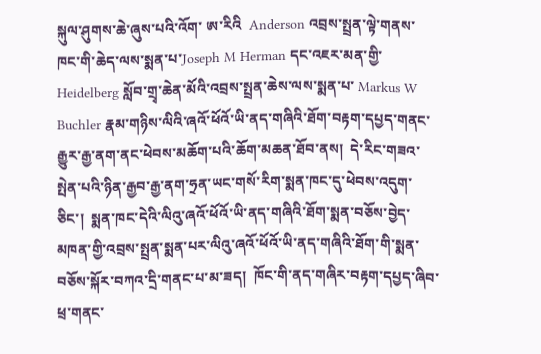སྐུལ་ཤུགས་ཆེ་ཞུས་པའི་འོག་ ཨ་རིའི  Anderson འབྲས་སྤྲན་ལྟེ་གནས་ཁང་གི་ཆེད་ལས་སྨན་པ་Joseph M Herman དང་འཇར་མན་གྱི་Heidelberg སློབ་གྲྭ་ཆེན་མོའི་འབྲས་སྤྲན་ཆེས་ལས་སྨན་པ་ Markus W Buchler རྣམ་གཉིས་ལིའི་ཞའོ་ཕོའོ་ཡི་ནད་གཞིའི་ཐོག་བརྟག་དཔྱད་གནང་རྒྱུར་རྒྱ་ནག་ནང་ཕེབས་མཆོག་པའི་ཆོག་མཆན་ཐོབ་ནས།  དེ་རིང་གཟའ་སྤེན་པའི་ཉིན་རྒྱབ་རྒྱ་ནག་ཧྲན་ཡང་གསོ་རིག་སྨན་ཁང་དུ་ཕེབས་འདུག་ཅིང་།  སྨན་ཁང་དེའི་ལིའུ་ཞའོ་ཕོའོ་ཡི་ནད་གཞིའི་ཐོག་སྨན་བཅོས་བྱེད་མཁན་གྱི་འབྲས་སྤྲན་སྨན་པར་ལིའུ་ཞའོ་ཕོའོ་ཡི་ནད་གཞིའི་ཐོག་གི་སྨན་བཅོས་སྐོར་བཀའ་དྲི་གནང་པ་མ་ཟད།  ཁོང་གི་ནད་གཞིར་བརྟག་དཔྱད་ཞིབ་ཕྲ་གནང་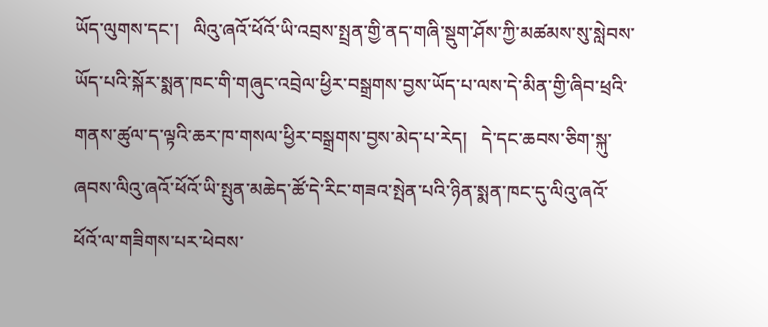ཡོད་ལུགས་དང་།   ལིའུ་ཞའོ་ཕོའོ་ཡི་འབྲས་སྤྲན་གྱི་ནད་གཞི་སྡུག་ཤོས་ཀྱི་མཚམས་སུ་སླེབས་ཡོད་པའི་སྐོར་སྨན་ཁང་གི་གཞུང་འབྲེལ་ཕྱིར་བསྒྲགས་བྱས་ཡོད་པ་ལས་དེ་མིན་གྱི་ཞིབ་ཕྲའི་གནས་ཚུལ་ད་ལྟའི་ཆར་ཁ་གསལ་ཕྱིར་བསྒྲགས་བྱས་མེད་པ་རེད།   དེ་དང་ཆབས་ཅིག་སྐུ་ཞབས་ལིའུ་ཞའོ་ཕོའོ་ཡི་སྤུན་མཆེད་ཚོ་དེ་རིང་གཟའ་སྤེན་པའི་ཉིན་སྨན་ཁང་དུ་ལིའུ་ཞའོ་ཕོའོ་ལ་གཟིགས་པར་ཕེབས་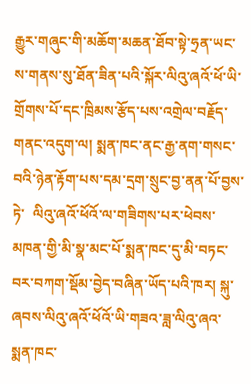རྒྱུར་གཞུང་གི་མཆོག་མཆན་ཐོབ་སྟེ་ཧྲན་ཡང་ས་གནས་སུ་ཐོན་ཟིན་པའི་སྐོར་ལིའུ་ཞའོ་ཕོ་ཡི་གྲོགས་པོ་དང་ཁྲིམས་རྩོད་པས་འགྲེལ་བརྗོད་གནང་འདུག་ལ། སྨན་ཁང་ནང་རྒྱ་ནག་གསང་བའི་ཉེན་རྟོག་པས་དམ་དྲག་སྲུང་བྱ་ནན་པོ་བྱས་ཏེ་  ལིའུ་ཞའོ་ཕོའོ་ལ་གཟིགས་པར་ཕེབས་མཁན་གྱི་མི་སྣ་མང་པོ་སྨན་ཁང་དུ་མི་བཏང་བར་བཀག་སྡོམ་བྱེད་བཞིན་ཡོད་པའི་ཁར། སྐུ་ཞབས་ལིའུ་ཞའོ་ཕོའོ་ཡི་གཟའ་ཟླ་ལིའུ་ཞའ་སྨན་ཁང་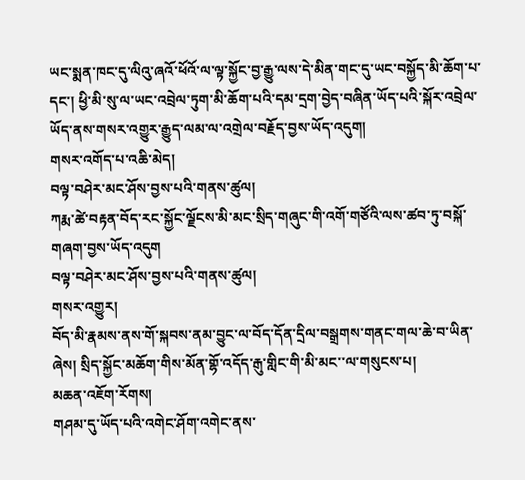ཡང་སྨན་ཁང་དུ་ལིའུ་ཞའོ་ཕོའོ་ལ་ལྟ་སྐྱོང་བྱ་རྒྱུ་ལས་དེ་མིན་གང་དུ་ཡང་བསྐྱོད་མི་ཆོག་པ་དང་། ཕྱི་མི་སུ་ལ་ཡང་འབྲེལ་ཏུག་མི་ཆོག་པའི་དམ་དྲག་བྱེད་བཞིན་ཡོད་པའི་སྐོར་འབྲེལ་ཡོད་ནས་གསར་འགྱུར་རྒྱུད་ལམ་ལ་འགྲེལ་བརྗོད་བྱས་ཡོད་འདུག།
གསར་འགོད་པ་འཆི་མེད།
བལྟ་བཤེར་མང་ཤོས་བྱས་པའི་གནས་ཚུལ།
ཀརྨ་ཚེ་བརྟན་བོད་རང་སྐྱོང་ལྗོངས་མི་མང་སྲིད་གཞུང་གི་འགོ་གཙོའི་ལས་ཚབ་ཏུ་བསྐོ་གཞག་བྱས་ཡོད་འདུག
བལྟ་བཤེར་མང་ཤོས་བྱས་པའི་གནས་ཚུལ།
གསར་འགྱུར།
བོད་མི་རྣམས་ནས་གོ་སྐབས་ནམ་བྱུང་ལ་བོད་དོན་དྲིལ་བསྒྲགས་གནང་གལ་ཆེ་བ་ཡིན་ཞེས། སྲིད་སྐྱོང་མཆོག་གིས་མོན་གྷོ་འདོད་རྒུ་གླིང་གི་མི་མང་་ལ་གསུངས་པ།
མཆན་འཇོག་རོགས།
གཤམ་དུ་ཡོད་པའི་འགེང་ཤོག་འགེང་ནས་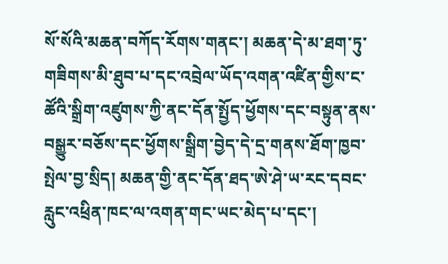སོ་སོའི་མཆན་བཀོད་རོགས་གནང་། མཆན་དེ་མ་ཐག་ཏུ་གཟིགས་མི་ཐུབ་པ་དང་འབྲེལ་ཡོད་འགན་འཛིན་གྱིས་ང་ཚོའི་སྒྲིག་འཛུགས་ཀྱི་ནང་དོན་སྤྱོད་ཕྱོགས་དང་བསྟུན་ནས་བསྒྱུར་བཅོས་དང་ཕྱོགས་སྒྲིག་བྱེད་དེ་དྲ་གནས་ཐོག་ཁྱབ་སྤེལ་བྱ་སྲིད། མཆན་གྱི་ནང་དོན་ཐད་ཨེ་ཤེ་ཡ་རང་དབང་རླུང་འཕྲིན་ཁང་ལ་འགན་གང་ཡང་མེད་པ་དང་།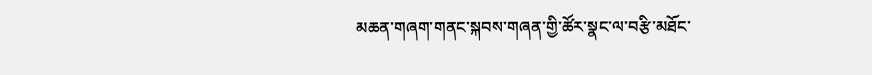མཆན་གཞག་གནང་སྐབས་གཞན་གྱི་ཚོར་སྣང་ལ་བརྩི་མཐོང་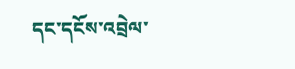དང་དངོས་འབྲེལ་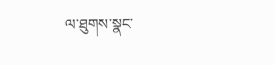ལ་ཐུགས་སྣང་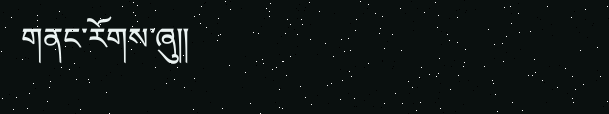གནང་རོགས་ཞུ༎